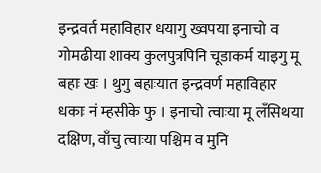इन्द्रवर्त महाविहार धयागु ख्वपया इनाचो व गोमढीया शाक्य कुलपुत्रपिनि चूडाकर्म याइगु मू बहाः खः । थुगु बहाःयात इन्द्रवर्ण महाविहार धकाः नं म्हसीके फु । इनाचो त्वाःया मू लँसिथया दक्षिण, वाँचु त्वाःया पश्चिम व मुनि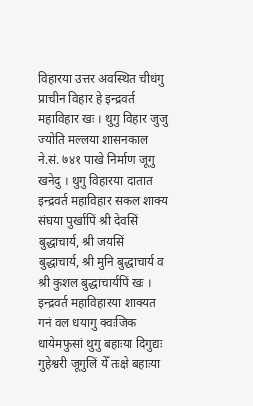विहारया उत्तर अवस्थित चीधंगु प्राचीन विहार हे इन्द्रवर्त महाविहार खः । थुगु विहार जुजु ज्योति मल्लया शासनकाल ने.सं. ७४१ पाखे निर्माण जूगु खनेदु । थुगु विहारया दातात इन्द्रवर्त महाविहार सकल शाक्य संघया पुर्खापिं श्री देवसिं बुद्धाचार्य, श्री जयसिं बुद्धाचार्य, श्री मुनि बुद्धाचार्य व श्री कुशल बुद्धाचार्यपिं खः । इन्द्रवर्त महाविहारया शाक्यत गनं वल धयागु क्वःजिक धायेमफुसां थुगु बहाःया दिगुद्यः गुहेश्वरी जूगुलिं येँ तःक्षे बहाःया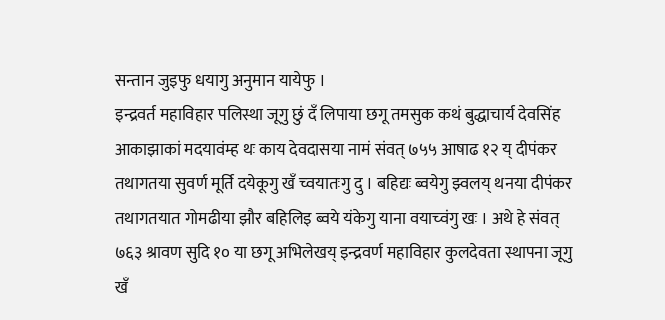सन्तान जुइफु धयागु अनुमान यायेफु ।
इन्द्रवर्त महाविहार पलिस्था जूगु छुं दँ लिपाया छगू तमसुक कथं बुद्धाचार्य देवसिंह आकाझाकां मदयावंम्ह थः काय देवदासया नामं संवत् ७५५ आषाढ १२ य् दीपंकर तथागतया सुवर्ण मूर्ति दयेकूगु खँ च्वयातःगु दु । बहिद्यः ब्वयेगु झ्वलय् थनया दीपंकर तथागतयात गोमढीया झौर बहिलिइ ब्वये यंकेगु याना वयाच्वंगु खः । अथे हे संवत् ७६३ श्रावण सुदि १० या छगू अभिलेखय् इन्द्रवर्ण महाविहार कुलदेवता स्थापना जूगु खँ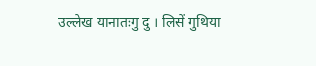उल्लेख यानातःगु दु । लिसें गुथिया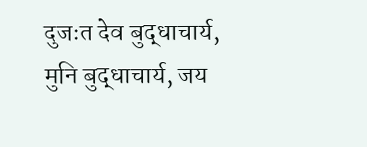दुजःत देव बुद्धाचार्य, मुनि बुद्धाचार्य, जय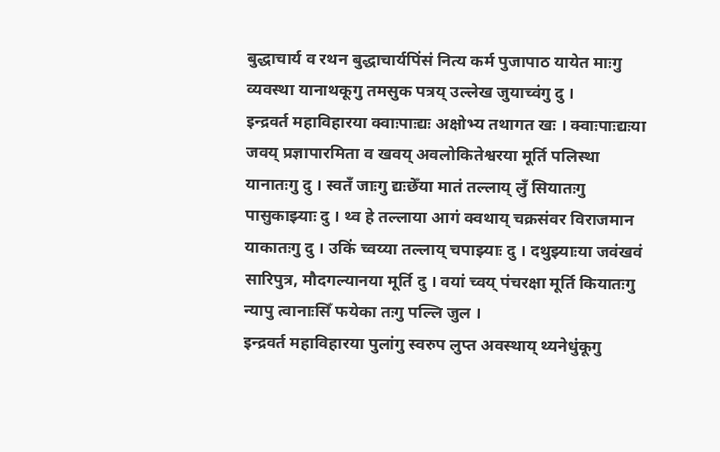बुद्धाचार्य व रथन बुद्धाचार्यपिंसं नित्य कर्म पुजापाठ यायेत माःगु व्यवस्था यानाथकूगु तमसुक पत्रय् उल्लेख जुयाच्वंगु दु ।
इन्द्रवर्त महाविहारया क्वाःपाःद्यः अक्षोभ्य तथागत खः । क्वाःपाःद्यःया जवय् प्रज्ञापारमिता व खवय् अवलोकितेश्वरया मूर्ति पलिस्था यानातःगु दु । स्वतँ जाःगु द्यःछेँया मातं तल्लाय् लुँ सियातःगु पासुकाझ्याः दु । थ्व हे तल्लाया आगं क्वथाय् चक्रसंवर विराजमान याकातःगु दु । उकिं च्वय्या तल्लाय् चपाझ्याः दु । दथुझ्याःया जवंखवं सारिपुत्र, मौदगल्यानया मूर्ति दु । वयां च्वय् पंचरक्षा मूर्ति कियातःगु न्यापु त्वानाःसिँ फयेका तःगु पल्लि जुल ।
इन्द्रवर्त महाविहारया पुलांगु स्वरुप लुप्त अवस्थाय् थ्यनेधुंकूगु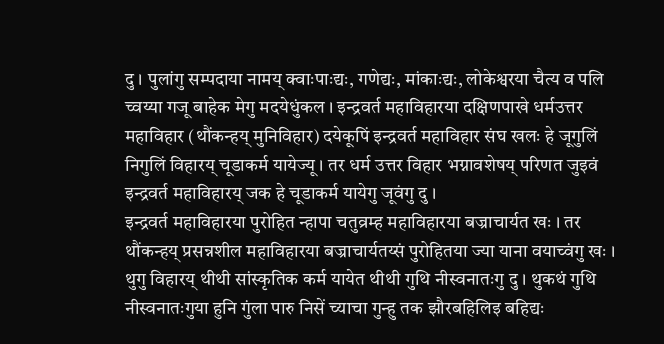दु । पुलांगु सम्पदाया नामय् क्वाःपाःद्यः, गणेद्यः, मांकाःद्यः, लोकेश्वरया चैत्य व पलि च्वय्या गजू बाहेक मेगु मदयेधुंकल । इन्द्रवर्त महाविहारया दक्षिणपाखे धर्मउत्तर महाविहार (थौंकन्हय् मुनिविहार) दयेकूपिं इन्द्रवर्त महाविहार संघ खलः हे जूगुलिं निगुलिं विहारय् चूडाकर्म यायेज्यू । तर धर्म उत्तर विहार भग्नावशेषय् परिणत जुइवं इन्द्रवर्त महाविहारय् जक हे चूडाकर्म यायेगु जूवंगु दु ।
इन्द्रवर्त महाविहारया पुरोहित न्हापा चतुव्रम्ह महाविहारया बज्राचार्यत खः । तर थौंकन्हय् प्रसन्नशील महाविहारया बज्राचार्यतय्सं पुरोहितया ज्या याना वयाच्वंगु खः । थुगु विहारय् थीथी सांस्कृतिक कर्म यायेत थीथी गुथि नीस्वनातःगु दु । थुकथं गुथि नीस्वनातःगुया हुनि गुंला पारु निसें च्याचा गुन्हु तक झौरबहिलिइ बहिद्यः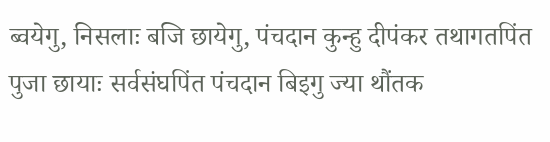ब्वयेगु, निसलाः बजि छायेगु, पंचदान कुन्हु दीपंकर तथागतपिंत पुजा छायाः सर्वसंघपिंत पंचदान बिइगु ज्या थौंतक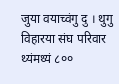जुया वयाच्वंगु दु । थुगु विहारया संघ परिवार थ्यंमथ्यं ८००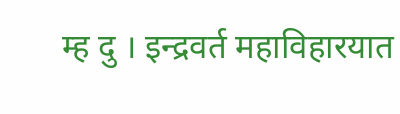म्ह दु । इन्द्रवर्त महाविहारयात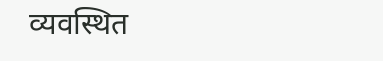व्यवस्थित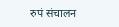रुपं संचालन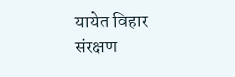यायेत विहार संरक्षण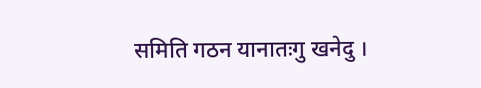समिति गठन यानातःगु खनेदु ।